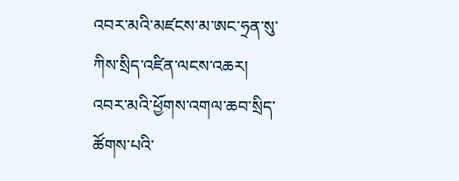འབར་མའི་མཛངས་མ་ཨང་ཧྲན་སུ་ཀིས་སྲིད་འཛིན་ལངས་འཆར།
འབར་མའི་ཕྱོགས་འགལ་ཆབ་སྲིད་ཚོགས་པའི་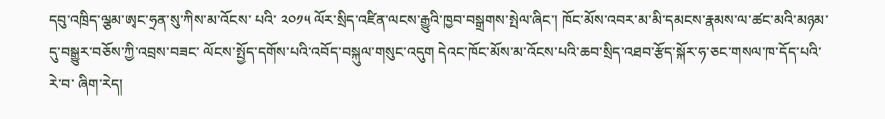དབུ་འཁྲིད་ལྕམ་ཨྭང་ཧྲན་སུ་ཀིས་མ་འོངས་ པའི་ ༢༠༡༥ ལོར་སྲིད་འཛིན་ལངས་རྒྱུའི་ཁྱབ་བསྒྲགས་སྤེལ་ཞིང་། ཁོང་མོས་འབར་མ་མི་དམངས་རྣམས་ལ་ཚང་མའི་མཉམ་དུ་བསྒྱུར་བཅོས་ཀྱི་འབྲས་བཟང་ ལོངས་སྤྱོད་དགོས་པའི་འབོད་བསྐུལ་གསུང་འདུག དེའང་ཁོང་མོས་མ་འོངས་པའི་ཆབ་སྲིད་འཐབ་རྩོད་སྐོར་ཧ་ཅང་གསལ་ཁ་དོད་པའི་རེ་བ་ ཞིག་རེད།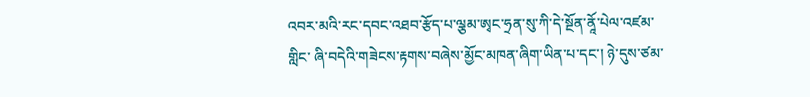འབར་མའི་རང་དབང་འཐབ་རྩོད་པ་ལྕམ་ཨྭང་ཧྲན་སུ་ཀི་དེ་སྔོན་ནཱོ་པེལ་འཛམ་གླིང་ ཞི་བདེའི་གཟེངས་རྟགས་བཞེས་མྱོང་མཁན་ཞིག་ཡིན་པ་དང་། ཉེ་དུས་ཙམ་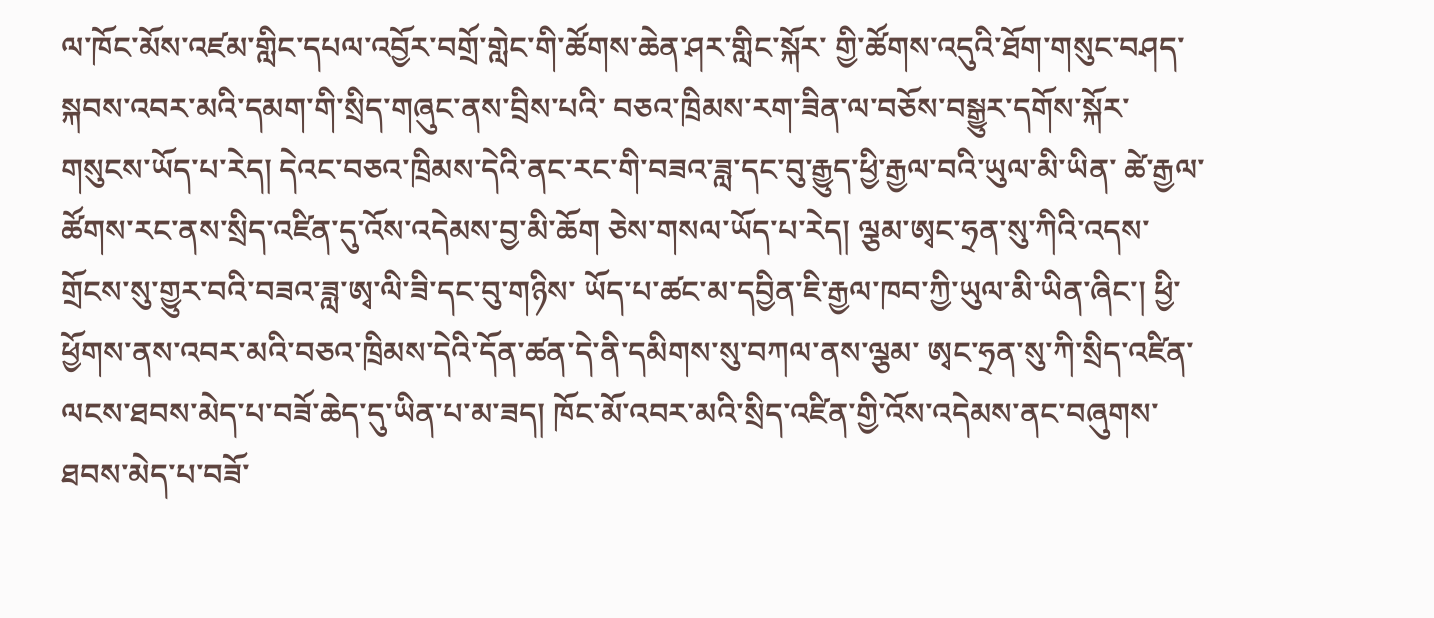ལ་ཁོང་མོས་འཛམ་གླིང་དཔལ་འབྱོར་བགྲོ་གླེང་གི་ཚོགས་ཆེན་ཤར་གླིང་སྐོར་ གྱི་ཚོགས་འདུའི་ཐོག་གསུང་བཤད་སྐབས་འབར་མའི་དམག་གི་སྲིད་གཞུང་ནས་བྲིས་པའི་ བཅའ་ཁྲིམས་རག་ཟིན་ལ་བཅོས་བསྒྱུར་དགོས་སྐོར་གསུངས་ཡོད་པ་རེད། དེའང་བཅའ་ཁྲིམས་དེའི་ནང་རང་གི་བཟའ་ཟླ་དང་བུ་རྒྱུད་ཕྱི་རྒྱལ་བའི་ཡུལ་མི་ཡིན་ ཚེ་རྒྱལ་ཚོགས་རང་ནས་སྲིད་འཛིན་དུ་འོས་འདེམས་བྱ་མི་ཆོག ཅེས་གསལ་ཡོད་པ་རེད། ལྕམ་ཨྭང་ཧྲན་སུ་ཀིའི་འདས་གྲོངས་སུ་གྱུར་བའི་བཟའ་ཟླ་ཨྭ་ལི་ཟི་དང་བུ་གཉིས་ ཡོད་པ་ཚང་མ་དབྱིན་ཇི་རྒྱལ་ཁབ་ཀྱི་ཡུལ་མི་ཡིན་ཞིང་། ཕྱི་ཕྱོགས་ནས་འབར་མའི་བཅའ་ཁྲིམས་དེའི་དོན་ཚན་དེ་ནི་དམིགས་སུ་བཀལ་ནས་ལྕམ་ ཨྭང་ཧྲན་སུ་ཀི་སྲིད་འཛིན་ལངས་ཐབས་མེད་པ་བཟོ་ཆེད་དུ་ཡིན་པ་མ་ཟད། ཁོང་མོ་འབར་མའི་སྲིད་འཛིན་གྱི་འོས་འདེམས་ནང་བཞུགས་ཐབས་མེད་པ་བཟོ་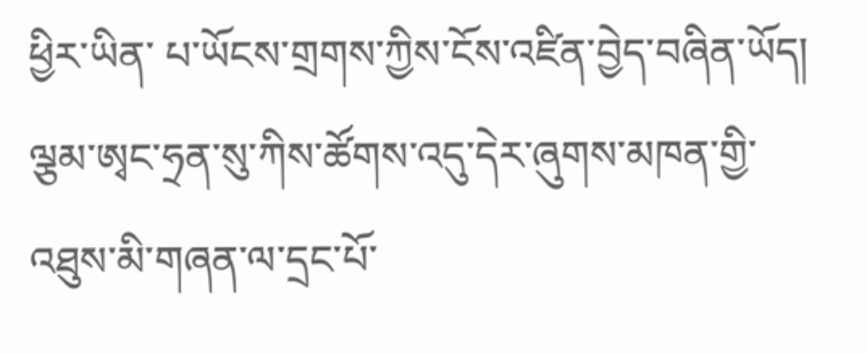ཕྱིར་ཡིན་ པ་ཡོངས་གྲགས་ཀྱིས་ངོས་འཛིན་བྱེད་བཞིན་ཡོད།
ལྕམ་ཨྭང་ཧྲན་སུ་ཀིས་ཚོགས་འདུ་དེར་ཞུགས་མཁན་གྱི་འཐུས་མི་གཞན་ལ་དྲང་པོ་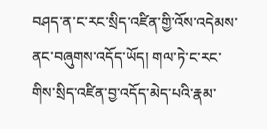བཤད་ན་ང་རང་སྲིད་འཛིན་གྱི་འོས་འདེམས་ནང་བཞུགས་འདོད་ཡོད། གལ་ཏེ་ང་རང་གིས་སྲིད་འཛིན་བྱ་འདོད་མེད་པའི་རྣམ་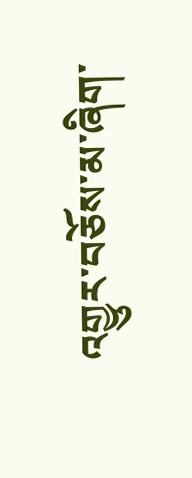འགྱུར་བཅོས་མ་ཞིག་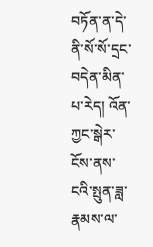བཏོན་ན་དེ་ ནི་སོ་སོ་དྲང་བདེན་མིན་པ་རེད། འོན་ཀྱང་སྒེར་ངོས་ནས་ངའི་སྤུན་ཟླ་རྣམས་ལ་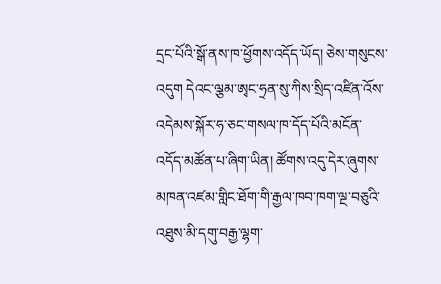དྲང་པོའི་སྒོ་ནས་ཁ་ཕྱོགས་འདོད་ཡོད། ཅེས་གསུངས་འདུག དེའང་ལྕམ་ཨྭང་ཧྲན་སུ་ཀིས་སྲིད་འཛིན་འོས་འདེམས་སྐོར་ཧ་ཅང་གསལ་ཁ་དོད་པོའི་མངོན་འདོད་མཚོན་པ་ཞིག་ཡིན། ཚོགས་འདུ་དེར་ཞུགས་མཁན་འཛམ་གླིང་ཐོག་གི་རྒྱལ་ཁབ་ཁག་ལྔ་བཅུའི་འཐུས་མི་དགུ་བརྒྱ་ལྷག་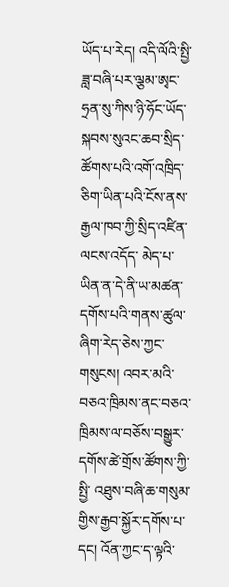ཡོད་པ་རེད། འདི་ལོའི་སྤྱི་ཟླ་བཞི་པར་ལྕམ་ཨྭང་ཧྲན་སུ་ཀིས་ཉི་ཧོང་ཡོད་སྐབས་སུའང་ཆབ་སྲིད་ ཚོགས་པའི་འགོ་འཁྲིད་ཅིག་ཡིན་པའི་ངོས་ནས་རྒྱལ་ཁབ་ཀྱི་སྲིད་འཛིན་ལངས་འདོད་ མེད་པ་ཡིན་ན་དེ་ནི་ཡ་མཚན་དགོས་པའི་གནས་ཚུལ་ཞིག་རེད་ཅེས་ཀྱང་གསུངས། འབར་མའི་བཅའ་ཁྲིམས་ནང་བཅའ་ཁྲིམས་ལ་བཅོས་བསྒྱུར་དགོས་ཚེ་གྲོས་ཚོགས་ཀྱི་སྤྱི་ འཐུས་བཞི་ཆ་གསུམ་གྱིས་རྒྱབ་སྐྱོར་དགོས་པ་དང། འོན་ཀྱང་ད་ལྟའི་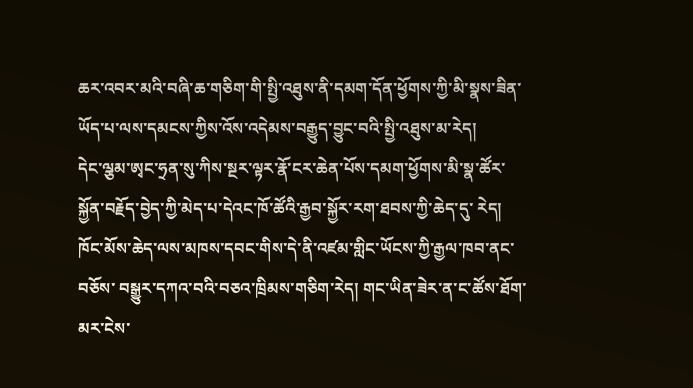ཆར་འབར་མའི་བཞི་ཆ་གཅིག་གི་སྤྱི་འཐུས་ནི་དམག་དོན་ཕྱོགས་ཀྱི་མི་སྣས་ཟིན་ཡོད་པ་ལས་དམངས་ཀྱིས་འོས་འདེམས་བརྒྱུད་བྱུང་བའི་སྤྱི་འཐུས་མ་རེད།
དེང་ལྕམ་ཨྭང་ཧྲན་སུ་ཀིས་སྔར་ལྟར་རྣོ་ངར་ཆེན་པོས་དམག་ཕྱོགས་མི་སྣ་ཚོར་སྐྱོན་བརྗོད་བྱེད་ཀྱི་མེད་པ་དེའང་ཁོ་ཚོའི་རྒྱབ་སྐྱོར་རག་ཐབས་ཀྱི་ཆེད་དུ་ རེད། ཁོང་མོས་ཆེད་ལས་མཁས་དབང་གིས་དེ་ནི་འཛམ་གླིང་ཡོངས་ཀྱི་རྒྱལ་ཁབ་ནང་བཅོས་ བསྒྱུར་དཀའ་བའི་བཅའ་ཁྲིམས་གཅིག་རེད། གང་ཡིན་ཟེར་ན་ང་ཚོས་ཐོག་མར་ངེས་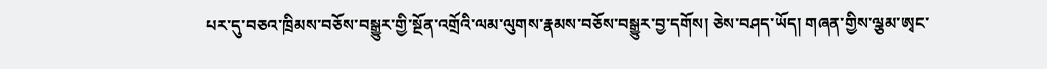པར་དུ་བཅའ་ཁྲིམས་བཅོས་བསྒྱུར་གྱི་སྔོན་འགྲོའི་ལམ་ལུགས་རྣམས་བཅོས་བསྒྱུར་བྱ་དགོས། ཅེས་བཤད་ཡོད། གཞན་གྱིས་ལྕམ་ཨྭང་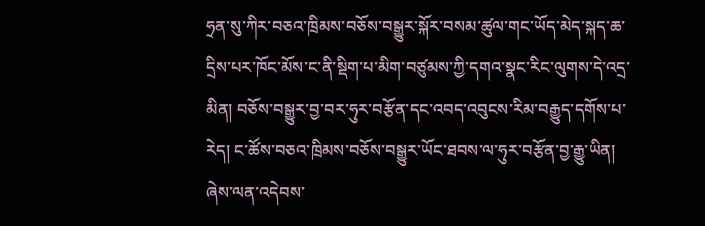ཧྲན་སུ་ཀིར་བཅའ་ཁྲིམས་བཅོས་བསྒྱུར་སྐོར་བསམ་ཚུལ་གང་ཡོད་མེད་སྐད་ཆ་དྲིས་པར་ཁོང་མོས་ང་ནི་སྡིག་པ་མིག་བཙུམས་ཀྱི་དགའ་སྣང་རིང་ལུགས་དེ་འདྲ་མིན། བཅོས་བསྒྱུར་བྱ་བར་ཧུར་བརྩོན་དང་འབད་འབུངས་རིམ་བརྒྱུད་དགོས་པ་རེད། ང་ཚོས་བཅའ་ཁྲིམས་བཅོས་བསྒྱུར་ཡོང་ཐབས་ལ་ཧུར་བརྩོན་བྱ་རྒྱུ་ཡིན། ཞེས་ལན་འདེབས་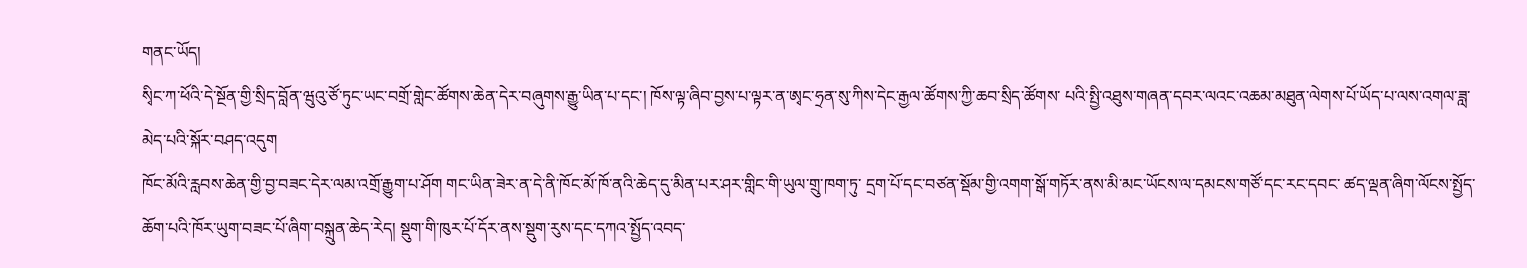གནང་ཡོད།
སྭིང་ཀ་ཕོའི་དེ་སྔོན་གྱི་སྲིད་བློན་ཝུའུ་ཙོ་ཏུང་ཡང་བགྲོ་གླེང་ཚོགས་ཆེན་དེར་བཞུགས་རྒྱུ་ཡིན་པ་དང་། ཁོས་ལྟ་ཞིབ་བྱས་པ་ལྟར་ན་ཨྭང་ཧྲན་སུ་ཀིས་དེང་རྒྱལ་ཚོགས་ཀྱི་ཆབ་སྲིད་ཚོགས་ པའི་སྤྱི་འཐུས་གཞན་དབར་ལའང་འཆམ་མཐུན་ལེགས་པོ་ཡོད་པ་ལས་འགལ་ཟླ་མེད་པའི་སྐོར་བཤད་འདུག
ཁོང་མོའི་རླབས་ཆེན་གྱི་བྱ་བཟང་དེར་ལམ་འགྲོ་རྒྱུག་པ་ཤོག གང་ཡིན་ཟེར་ན་དེ་ནི་ཁོང་མོ་ཁོ་ནའི་ཆེད་དུ་མིན་པར་ཤར་གླིང་གི་ཡུལ་གྲུ་ཁག་ཏུ་ དྲག་པོ་དང་བཙན་སྡོམ་གྱི་འགག་སྒོ་གཏོར་ནས་མི་མང་ཡོངས་ལ་དམངས་གཙོ་དང་རང་དབང་ ཚད་ལྡན་ཞིག་ལོངས་སྤྱོད་ཆོག་པའི་ཁོར་ཡུག་བཟང་པོ་ཞིག་བསྐྲུན་ཆེད་རེད། སྡུག་གི་ཁུར་པོ་དོར་ནས་སྡུག་རུས་དང་དཀའ་སྤྱོད་འབད་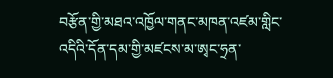བརྩོན་གྱི་མཐའ་འཁྱོལ་གནང་མཁན་འཛམ་གླིང་འདིའི་དོན་དམ་གྱི་མཛངས་མ་ཨྭང་ཧྲན་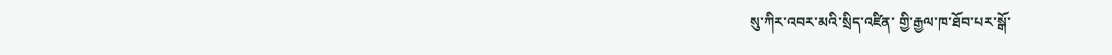སུ་ཀིར་འབར་མའི་སྲིད་འཛིན་ གྱི་རྒྱལ་ཁ་ཐོབ་པར་སྒོ་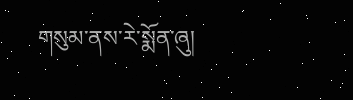གསུམ་ནས་རེ་སྨོན་ཞུ།